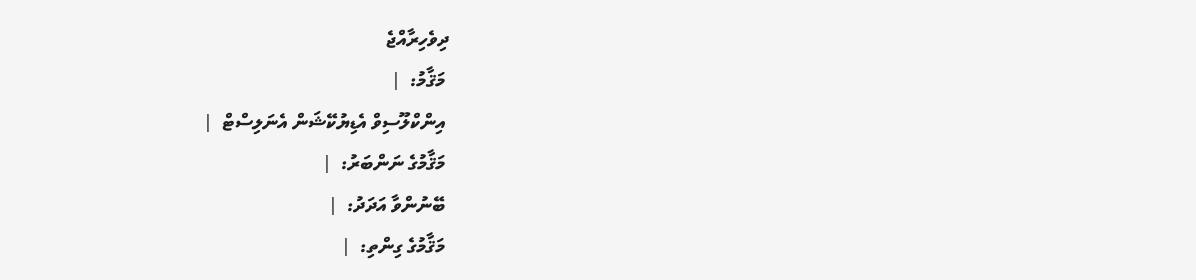ދިވެހިރާއްޖެ
 މަޤާމު:  |
 އިންކްލޫސިވް އެޑިޔުކޭޝަން އެނަލިސްޓް  |
 މަޤާމުގެ ނަންބަރު:  |
 ބޭނުންވާ އަދަދު:  |
 މަޤާމުގެ ގިންތި:  |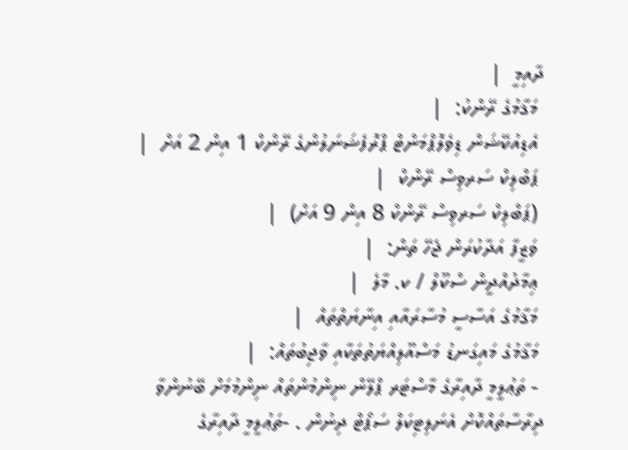ދާއިމީ  |
 މަޤާމުގެ ރޭންކު:  |
 އެޑިއުކޭޝަން ޑިވެލޮޕްމަންޓް ޕްރޮފެޝަނަލުންގެ ރޭންކް 1 އިން 2 އަށް  |
 ޕަބްލިކް ސަރވިސް ރޭންކް  |
 (ޕަބްލިކް ސަރވިސް ރޭންކް 8 އިން 9 އަށް)  |
 ވަޒީފާ އަދާކުރަން ޖެހޭ ތަން:  |
 ޢިމާދުއްދީން ސްކޫލް / ކ. މާލެ  |
 މަޤާމުގެ އަސާސީ މުސާރައާއި އިނާޔަތްތައް  |
 މަޤާމުގެ މައިގަނޑު މަސްއޫލިއްޔަތުތަކާއި ވާޖިބުތައް:  |
 - ތަޢުލީމީ ދާއިރާގެ މާސްޓަރ ޕްލޭން ނިންމުންތައް ނިންމުމަށް ބޭނުންވާ ދިރާސާތައްކޮށް އެނަލިޓިކަލް ސަޕޯޓް ދިނުން . -ތަޢުލީމީ ދާއިރާގެ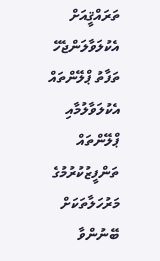ތަރައްޤީއަށް އެކުލަވާލަންޖެހޭ ތަފާތު ޕްލޭންތައް އެކުލަވާލުމާއި ޕްލޭންތައް ތަންފީޒުކުރުމުގެ މަރުހަލާތަކަށް ބޭނުންވާ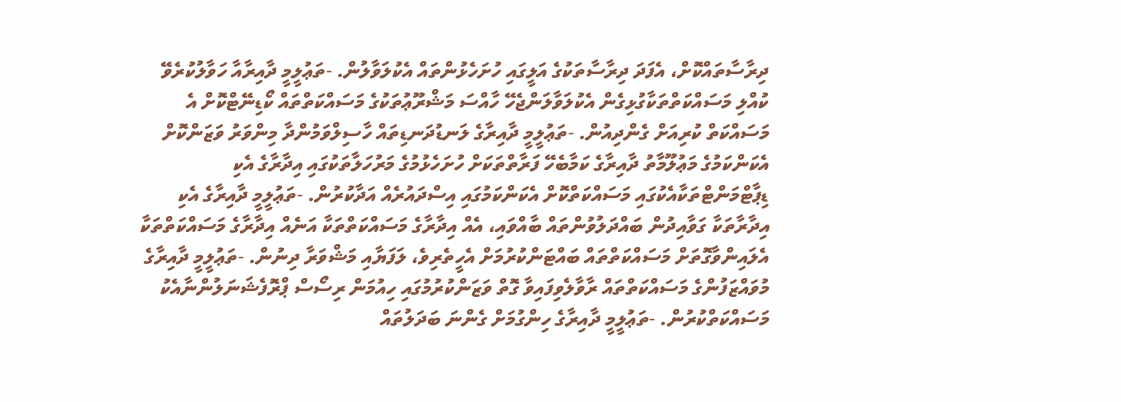ދިރާސާތައްކޮށް، އެފަދަ ދިރާސާތަކުގެ އަލީގައި ހުށަހެޅުންތައް އެކުލަވާލުން. -ތަޢުލީމީ ދާއިރާއާ ހަވާލުކުރެވޭ ކުއްލި މަސައްކަތްތަކާގުޅިގެން އެކުލަވާލަންޖެހޭ ހާއްސަ މަޝްރޫޢުތަކުގެ މަސައްކަތްތައް ކޯޑިނޭޓްކޮށް އެ މަސައްކަތް ކުރިއަށް ގެންދިއުން. -ތަޢުލީމީ ދާއިރާގެ ލަނޑުދަނޑިތައް ހާސިލްވަމުންދާ މިންވަރު ވަޒަންކޮށް އެކަންކަމުގެ މަޢުލޫމާތު ދާއިރާގެ ކަމާބެހޭ ފަރާތްތަކަށް ހުށަހެޅުމުގެ މަރުހަލާތަކުގައި އިދާރާގެ އެކި ޑިޕާޓްމަންޓްތަކާއެކުގައި މަސައްކަތްކޮށް އެކަންކަމުގައި އިސްދައުރެއް އަދާކުރުން. -ތަޢުލީމީ ދާއިރާގެ އެކި އިދާރާތަކާ ގަވާއިދުން ބައްދަލުވުންތައް ބާއްވައި، އެއް އިދާރާގެ މަސައްކަތްތަކާ އަނެއް އިދާރާގެ މަސައްކަތްތަކާ އެލައިންވާގޮތަށް މަސައްކަތްތައް ބައްޓަންކުރުމަށް އެހީތެރިވެ، ލަފަޔާއި މަޝްވަރާ ދިނުން. -ތަޢުލީމީ ދާއިރާގެ މުވައްޒަފުންގެ މަސައްކަތްތައް ރާވާލެވިފައިވާ ގޮތް ވަޒަންކުރުމުގައި ހިއުމަން ރިސޯސް ޕްރޮފެޝަނަލުންނާއެކު މަސައްކަތްކުރުން. -ތަޢުލީމީ ދާއިރާގެ ހިންގުމަށް ގެންނަ ބަދަލުތައް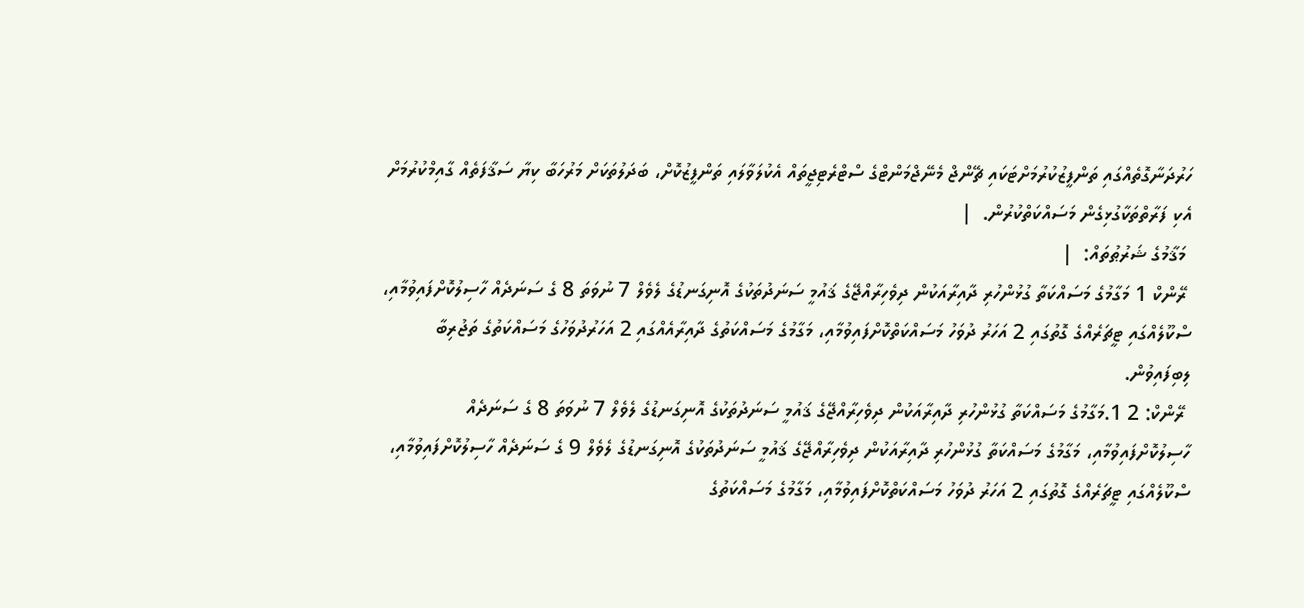ހަރުދަނާގޮތެއްގައި ތަންފީޒުކުރުމަށްޓަކައި ޗޭންޖް މެނޭޖްމަންޓްގެ ސްޓްރެޓިޖީތައް އެކުލަވާލައި ތަންފީޒުކޮށް، ބަދަލުތަކަށް މަރުހަބާ ކިޔާ ސަޤާފަތެއް ގާއިމްކުރުމަށް އެކި ފަރާތްތަކާގުޅިގެން މަސައްކަތްކުރުން.  |
 މަޤާމުގެ ޝަރުޠުތައް:  |
 ރޭންކް 1 މަގާމުގެ މަސައްކަތާ ގުޅުންހުރި ދާއިރާއަކުން ދިވެހިރާއްޖޭގެ ޤައުމީ ސަނަދުތަކުގެ އޮނިގަނޑުގެ ލެވެލް 7 ނުވަތަ 8 ގެ ސަނަދެއް ހާސިލުކޮށްފައިވުމާއި، ސްކޫލެއްގައި ޓީޗަރެއްގެ ގޮތުގައި 2 އަހަރު ދުވަހު މަސައްކަތްކޮށްފައިވުމާއި، މަގާމުގެ މަސައްކަތުގެ ދާއިރާއެއްގައި 2 އަހަރުދުވަހުގެ މަސައްކަތުގެ ތަޖުރިބާ ލިބިފައިވުން.
 ރޭންކް: 2 1.މަގާމުގެ މަސައްކަތާ ގުޅުންހުރި ދާއިރާއަކުން ދިވެހިރާއްޖޭގެ ޤައުމީ ސަނަދުތަކުގެ އޮނިގަނޑުގެ ލެވެލް 7 ނުވަތަ 8 ގެ ސަނަދެއް ހާސިލުކޮށްފައިވުމާއި، މަގާމުގެ މަސައްކަތާ ގުޅުންހުރި ދާއިރާއަކުން ދިވެހިރާއްޖޭގެ ޤައުމީ ސަނަދުތަކުގެ އޮނިގަނޑުގެ ލެވެލް 9 ގެ ސަނަދެއް ހާސިލުކޮށްފައިވުމާއި، ސްކޫލެއްގައި ޓީޗަރެއްގެ ގޮތުގައި 2 އަހަރު ދުވަހު މަސައްކަތްކޮށްފައިވުމާއި، މަގާމުގެ މަސައްކަތުގެ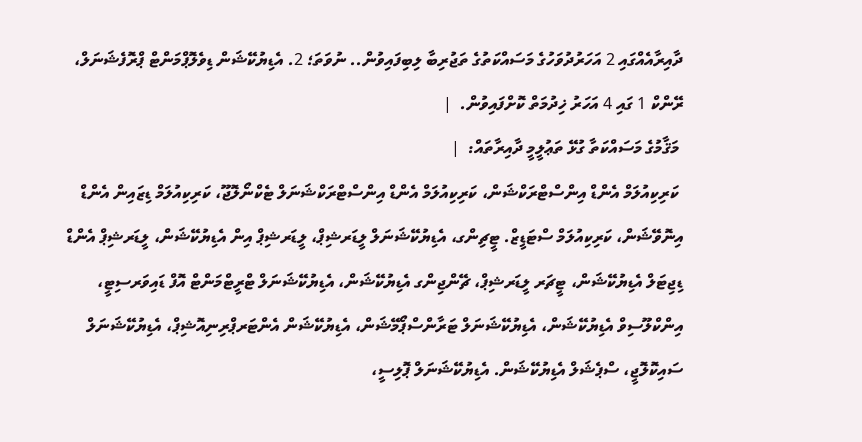ދާއިރާއެއްގައި 2 އަހަރުދުވަހުގެ މަސައްކަތުގެ ތަޖުރިބާ ލިބިފައިވުން.. ނުވަތަ؛ 2. އެޑިޔުކޭޝަން ޑިވެލޮޕްމަންޓް ޕްރޮފެޝަނަލް، ރޭންކް 1 ގައި 4 އަހަރު ޚިދުމަތް ކޮށްފައިވުން.  |
 މަޤާމުގެ މަސައްކަތާ ގުޅޭ ތަޢުލީމީ ދާއިރާތައް:  |
 ކަރިކިއުލަމް އެންޑް އިންސްޓްރަކްޝަން، ކަރިކިއުލަމް އެންޑް އިންސްޓްރަކްޝަނަލް ޓެކްނޯލޮޖޫ، ކަރިކިއުލަމް ޑިޒައިން އެންޑް އިނޮވޭޝަން، ކަރިކިއުލަމް ސްޓަޑީޒް. ޓީޗިންގ، އެޑިޔުކޭޝަނަލް ލީޑަރޝިޕް، ލީޑަރޝިޕް އިން އެޑިޔުކޭޝަން، ލީޑަރޝިޕް އެންޑް ޑިޖިޓަލް އެޑިޔުކޭޝަން، ޓީޗަރ ލީޑަރޝިޕް، ޗޭންޖިންގ އެޑިޔުކޭޝަން، އެޑިޔުކޭޝަނަލް ޓްރީޓްމަންޓް އޮފް ޑައިވަރސިޓީ، އިންކްލޫސިވް އެޑިޔުކޭޝަން، އެޑިޔުކޭޝަނަލް ޓަރާންސްޕޯމޭޝަން، އެޑިޔުކޭޝަން އެންޓަރޕްރިނިއޮޝިޕް، އެޑިޔުކޭޝަނަލް ސައިކޮލޮޖީ، ސްޕެޝަލް އެޑިޔުކޭޝަން. އެޑިޔުކޭޝަނަލް ޕޮލިސީ،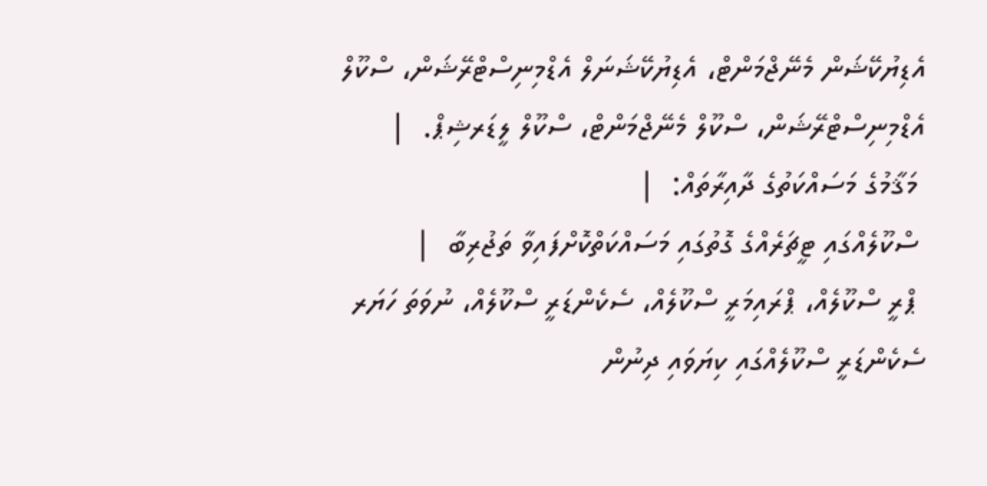އެޑިޔުކޭޝަން މެނޭޖްމަންޓް، އެޑިޔުކޭޝަނަލް އެޑްމިނިސްޓްރޭޝަން، ސްކޫލް އެޑްމިނިސްޓްރޭޝަން، ސްކޫލް މެނޭޖްމަންޓް، ސްކޫލް ލީޑަރޝިޕް.  |
 މަޤާމުގެ މަސައްކަތުގެ ދާއިރާތައް:  |
 ސްކޫލެއްގައި ޓީޗަރެއްގެ ގޮތުގައި މަސައްކަތްކޮށްފައިވާ ތަޖުރިބާ  |
 ޕްރީ ސްކޫލެއް، ޕްރައިމަރީ ސްކޫލެއް، ސެކެންޑަރީ ސްކޫލެއް، ނުވަތަ ހަޔަރ ސެކެންޑަރީ ސްކޫލެއްގައި ކިޔަވައި ދިނުން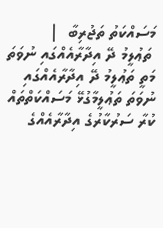މަސައްކަތު ތަޖުރިބާ  |
 ތަޢުލީމު ދޭ އިދާރާއެއްގައި ނުވަތަ މަތީ ތަޢުލީމު ދޭ އިދާރާއެއްގައި ނުވަތަ ތަޢުލީމާގުޅޭ މަސައްކަތްތައް ކުރާ ސަރުކާރުގެ އިދާރާއެއްގެ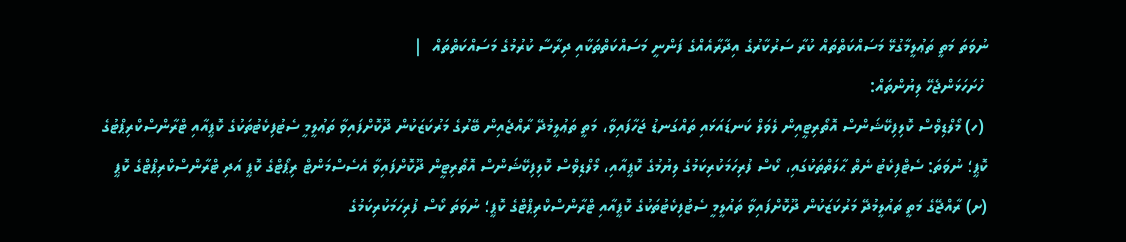ނުވަތަ މަތީ ތަޢުލީމާގުޅޭ މަސައްކަތްތައް ކުރާ ސަރުކާރުގެ އިދާރާއެއްގެ ފަންނީ މަސައްކަތްތަކާއި ދިރާސާ ކުރުމުގެ މަސައްކަތްތައް  |
 ހުށަހަޅަންޖެހޭ ލިޔުންތައް:
 (ހ) މޯލްޑިވްސް ކޮލިފިކޭޝަންސް އޮތޯރިޓީއިން ލެވަލް ކަނޑައަޅައި ތައްގަނޑު ޖަހާފައިވާ، މަތީ ތަޢުލީމުދޭ ރާއްޖެއިން ބޭރުގެ މަރުކަޒަކުން ދޫކޮށްފައިވާ ތަޢުލީމީ ސެޓުފިކެޓުތަކުގެ ކޮޕީއާއި ޓްރާންސްކްރިޕްޓުގެ ކޮޕީ؛ ނުވަތަ: ސެޓްފިކެޓު ނެތް ޙާލަތްތަކުގައި، ކޯސް ފުރިހަމަކުރިކަމުގެ ލިޔުމުގެ ކޮޕީއާއި، މޯލްޑިވްސް ކޮލިފިކޭޝަންސް އޮތޯރިޓީން ދޫކޮށްފައިވާ އެސެސްމަންޓް ރިޕޯޓްގެ ކޮޕީ އަދި ޓްރާންސްކްރިޕްޓްގެ ކޮޕީ (ށ) ރާއްޖޭގެ މަތީ ތައުލީމުދޭ މަރުކަޒަކުން ދޫކޮށްފައިވާ ތައުލީމީ ސެޓުފިކެޓުތަކުގެ ކޮޕީއާއި ޓްރާންސްކްރިޕްޓްގެ ކޮޕީ؛ ނުވަތަ ކޯސް ފުރިހަމަކުރިކަމުގެ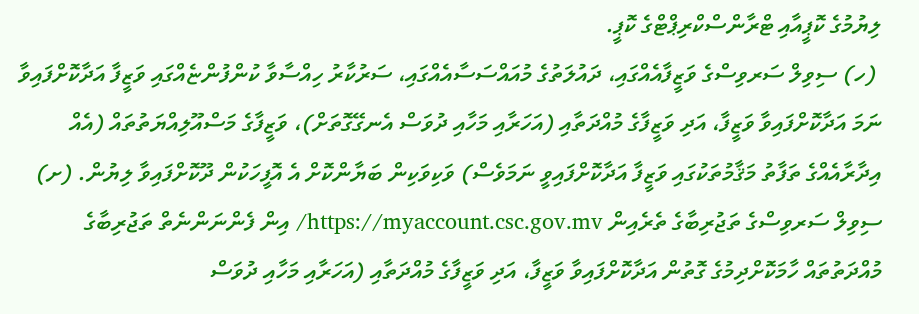ލިޔުމުގެ ކޮޕީއާއި ޓްރާންސްކްރިޕްޓްގެ ކޮޕީ.
 (ހ) ސިވިލް ސަރވިސްގެ ވަޒީފާއެއްގައި، ދައުލަތުގެ މުއައްސަސާއެއްގައި، ސަރުކާރު ހިއްސާވާ ކުންފުންޏެއްގައި ވަޒީފާ އަދާކޮށްފައިވާ ނަމަ އަދާކޮށްފައިވާ ވަޒީފާ، އަދި ވަޒީފާގެ މުއްދަތާއި (އަހަރާއި މަހާއި ދުވަސް އެނގޭގޮތަށް)، ވަޒީފާގެ މަސްއޫލިއްޔަތުތައް (އެއް އިދާރާއެއްގެ ތަފާތު މަޤާމުތަކުގައި ވަޒީފާ އަދާކޮށްފައިވީ ނަމަވެސް) ވަކިވަކިން ބަޔާންކޮށް އެ އޮފީހަކުން ދޫކޮށްފައިވާ ލިޔުން. (ށ) ސިވިލް ސަރވިސްގެ ތަޖުރިބާގެ ތެރެއިން https://myaccount.csc.gov.mv/ އިން ފެންނަންނެތް ތަޖުރިބާގެ މުއްދަތުތައް ހާމަކޮށްދިމުގެ ގޮތުން އަދާކޮށްފައިވާ ވަޒީފާ، އަދި ވަޒީފާގެ މުއްދަތާއި (އަހަރާއި މަހާއި ދުވަސް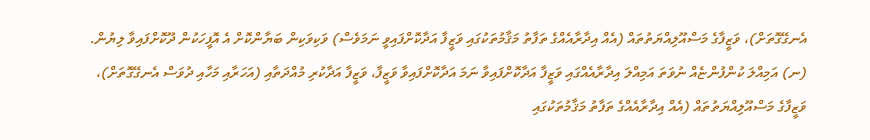އެނގޭގޮތަށް)، ވަޒީފާގެ މަސްއޫލިއްޔަތުތައް (އެއް އިދާރާއެއްގެ ތަފާތު މަޤާމުތަކުގައި ވަޒީފާ އަދާކޮށްފައިވީ ނަމަވެސް) ވަކިވަކިން ބަޔާންކޮށް އެ އޮފީހަކުން ދޫކޮށްފައިވާ ލިޔުން. (ނ) އަމިއްލަ ކުންފުންޏެއް ނުވަތަ އަމިއްލަ އިދާރާއެއްގައި ވަޒީފާ އަދާކޮށްފައިވާ ނަމަ އަދާކޮށްފައިވާ ވަޒީފާ، ވަޒީފާ އަދާކުރި މުއްދަތާއި (އަހަރާއި މަހާއި ދުވަސް އެނގޭގޮތަށް)، ވަޒީފާގެ މަސްއޫލިއްޔަތުތައް (އެއް އިދާރާއެއްގެ ތަފާތު މަޤާމުތަކުގައި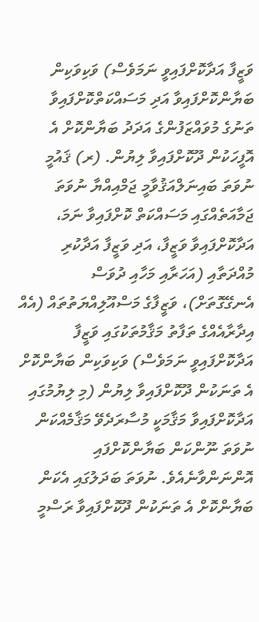ވަޒީފާ އަދާކޮށްފައިވީ ނަމަވެސް) ވަކިވަކިން ބަޔާންކޮށްފައިވާ އަދި މަސައްކަތްކޮށްފައިވާ ތަނުގެ މުވައްޒަފުންގެ އަދަދު ބަޔާންކޮށް އެ އޮފީހަކުން ދޫކޮށްފައިވާ ލިޔުން. (ރ) ޤައުމީ ނުވަތަ ބައިނަލްއަޤުވާމީ ޖަމްއިއްޔާ ނުވަތަ ޖަމާއަތެއްގައި މަސައްކަތް ކޮށްފައިވާ ނަމަ، އަދާކޮށްފައިވާ ވަޒީފާ، އަދި ވަޒީފާ އަދާކުރި މުއްދަތާއި (އަހަރާއި މަހާއި ދުވަސް އެނގޭގޮތަށް)، ވަޒީފާގެ މަސްއޫލިއްޔަތުތައް (އެއް އިދާރާއެއްގެ ތަފާތު މަޤާމުތަކުގައި ވަޒީފާ އަދާކޮށްފައިވީ ނަމަވެސް) ވަކިވަކިން ބަޔާންކޮށް އެ ތަނަކުން ދޫކޮށްފައިވާ ލިޔުން (މި ލިޔުމުގައި އަދާކޮށްފައިވާ މަޤާމަކީ މުސާރަދެވޭ މަޤާމެއްކަން ނުވަތަ ނޫންކަން ބަޔާންކޮށްފައި އޮންނަންވާނެއެވެ. ނުވަތަ ބަދަލުގައި އެކަން ބަޔާންކޮށް އެ ތަނަކުން ދޫކޮށްފައިވާ ރަސްމީ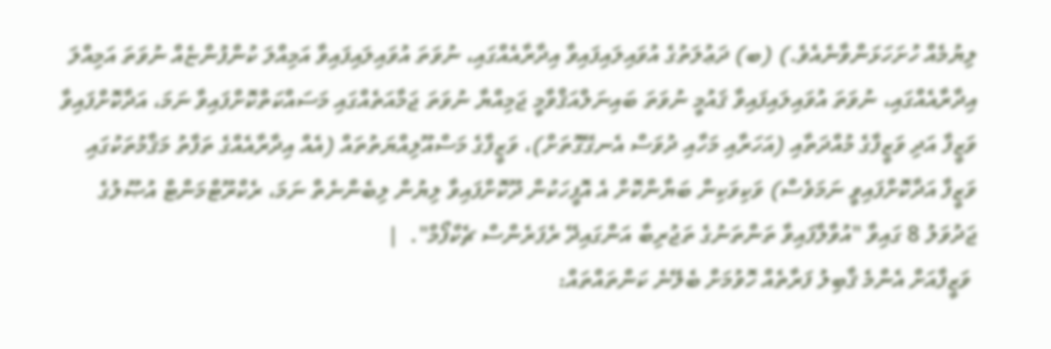ލިޔުމެއް ހުށަހަޅަންވާނެއެވެ.) (ބ) ދަޢުލަތުގެ އުވައިލައިފައިވާ އިދާރާއެއްގައި، ނުވަތަ އުވައިލައިފައިވާ އަމިއްލަ ކުންފުންޏެއް ނުވަތަ އަމިއްލަ އިދާރާއެއްގައި، ނުވަތަ އުވައިލައިފައިވާ ޤައުމީ ނުވަތަ ބައިނަލްއަޤްވާމީ ޖަމިއްޔާ ނުވަތަ ޖަމާއަތެއްގައި މަސައްކަތްކޮށްފައިވާ ނަމަ، އަދާކޮށްފައިވާ ވަޒީފާ އަދި ވަޒީފާގެ މުއްދަތާއި (އަހަރާއި މަހާއި ދުވަސް އެނގޭގޮތަށް)، ވަޒީފާގެ މަސްއޫލިއްޔަތުތައް (އެއް އިދާރާއެއްގެ ތަފާތު މަޤާމުތަކުގައި ވަޒީފާ އަދާކޮށްފައިވީ ނަމަވެސް) ވަކިވަކިން ބަޔާންކޮށް އެ އޮފީހަކުން ދޫކޮށްފައިވާ ލިޔުން ލިބެންނެތް ނަމަ، ރެކްރޫޓްމަންޓް އުޞޫލުގެ ޖަދުވަލު 8 ގައިވާ "އުވާލާފައިވާ ތަންތަނުގެ ތަޖުރިބާ އަންގައިދޭ ރެފަރެންސް ޗެކްފޯމް".  |
 ވަޒީފާއަށް އެންމެ ޤާބިލު ފަރާތެއް ހޮވުމަށް ބެލޭނެ ކަންތައްތައް: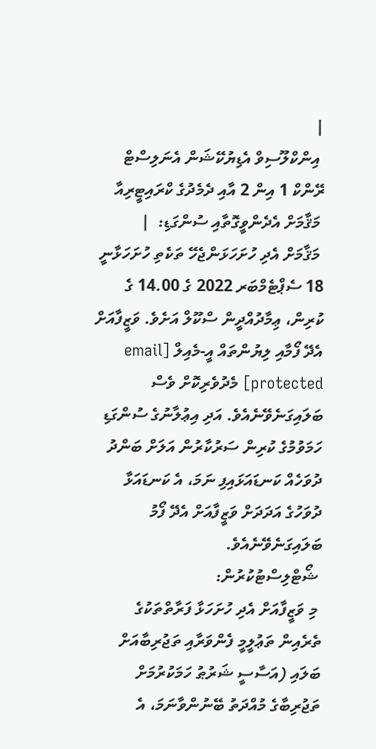|
 އިންކްލޫސިވް އެޑިޔުކޭޝަން އެނަލިސްޓް ރޭންކް 1 އިން 2 އާއި ދެމެދުގެ ކްރައިޓީރިއާ
 މަޤާމަށް އެދެންވީގޮތާއި ސުންގަޑި:  |
 މަޤާމަށް އެދި ހުށަހަޅަންޖެހޭ ތަކެތި ހުށަހަޅާނީ 18 ސެޕްޓެމްބަރ 2022 ގެ 14.00 ގެ ކުރިން، ޢިމާދުއްދީން ސްކޫލް އަށެވެ. ވަޒީފާއަށް އެދޭ ފޯމާއި ލިޔުންތައް އީ-މެއިލް [email protected] މެދުވެރިކޮށް ވެސް ބަލައިގަނެވޭނެއެވެ. އަދި އިޢުލާނުގެ ސުންގަޑި ހަމަވުމުގެ ކުރިން ސަރުކާރުން އަލަށް ބަންދު ދުވަހެއް ކަނޑައަޅައިފި ނަމަ، އެ ކަނޑައަޅާ ދުވަހުގެ އަދަދަށް ވަޒީފާއަށް އެދޭ ފޯމު ބަލައިގަނެވޭނެއެވެ.
 ޝޯޓްލިސްޓުކުރުން:
 މި ވަޒީފާއަށް އެދި ހުށަހަޅާ ފަރާތްތަކުގެ ތެރެއިން ތަޢުލީމީ ފެންވަރާއި ތަޖުރިބާއަށް ބަލައި (އަސާސީ ޝަރުޠު ހަމަކުރުމަށް ތަޖުރިބާގެ މުއްދަތު ބޭނުންވާނަމަ، އެ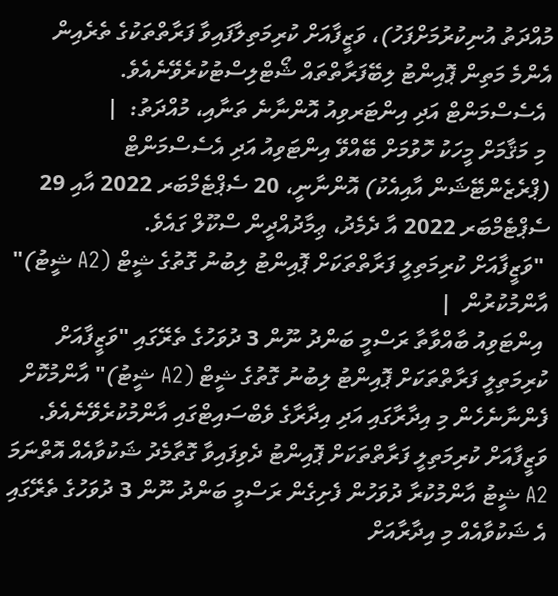މުއްދަތު އުނިކުރުމަށްފަހު)، ވަޒީފާއަށް ކުރިމަތިލާފައިވާ ފަރާތްތަކުގެ ތެރެއިން އެންމެ މަތިން ޕޮއިންޓު ލިބޭފަރާތްތައް ޝޯޓްލިސްޓުކުރެވޭނެއެވެ.
 އެސެސްމަންޓް އަދި އިންޓަރވިއު އޮންނާނެ ތަނާއި، މުއްދަތު:  |
 މި މަޤާމަށް މީހަކު ހޮވުމަށް ބޭއްވޭ އިންޓަވިއު އަދި އެސެސްމަންޓް (ޕްރެޒެންޓޭޝަން އާއިއެކު) އޮންނާނީ، 20 ސެޕްޓެމްބަރ 2022 އާއި 29 ސެޕްޓެމްބަރ 2022 އާ ދެމެދު، ޢިމާދުއްދީން ސްކޫލް ގައެވެ.
 "ވަޒީފާއަށް ކުރިމަތިލީ ފަރާތްތަކަށް ޕޮއިންޓު ލިބުނު ގޮތުގެ ޝީޓް (A2 ޝީޓު)" އާންމުކުރުން  |
 އިންޓަވިއު ބާއްވާތާ ރަސްމީ ބަންދު ނޫން 3 ދުވަހުގެ ތެރޭގައި "ވަޒީފާއަށް ކުރިމަތިލީ ފަރާތްތަކަށް ޕޮއިންޓު ލިބުނު ގޮތުގެ ޝީޓް (A2 ޝީޓު)" އާންމުކޮށް ފެންނާނެހެން މި އިދާރާގައި އަދި އިދާރާގެ ވެބްސައިޓްގައި އާންމުކުރެވޭނެއެވެ. ވަޒީފާއަށް ކުރިމަތިލީ ފަރާތްތަކަށް ޕޮއިންޓު ދެވިފައިވާ ގޮތާމެދު ޝަކުވާއެއް އޮތްނަމަ A2 ޝީޓު އާންމުކުރާ ދުވަހުން ފެށިގެން ރަސްމީ ބަންދު ނޫން 3 ދުވަހުގެ ތެރޭގައި އެ ޝަކުވާއެއް މި އިދާރާއަށް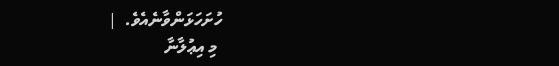ހުށަހަޅަންވާނެއެވެ.  |
 މި އިޢުލާނާ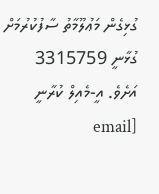ގުޅިގެން މަޢުލޫމާތު ސާފުކުރުމަށް ގުޅާނީ 3315759 އަށެވެ. އީ-މެއިލް ކުރާނީ [email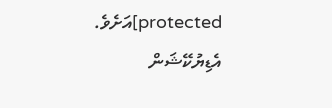protected]އަށެވެ. އެޑިޔުކޭޝަން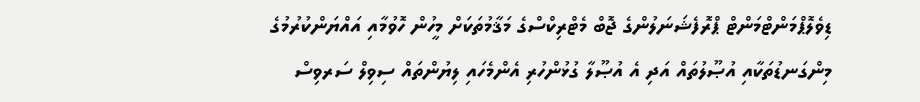ޑިވެލޮޕްމަންޓްމަންޓް ޕްރޮފެޝަނަލުންގެ ޖޮބް މެޓްރިކްސްގެ މަޤާމުތަކަށް މީހުން ހޮވުމާއި އައްޔަންކުރުމުގެ މިންގަނޑުތަކާއި އުޞޫލުތައް އަދި އެ އުޞޫލާ ގުޅުންހުރި އެންމެހައި ލިޔުންތައް ސިވިލް ސަރވިސް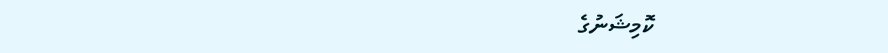ކޮމިޝަނުގެ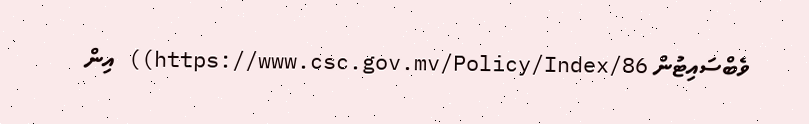ވެބްސައިޓުން https://www.csc.gov.mv/Policy/Index/86)) އިން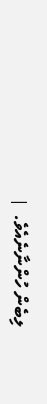ލިބެން ހުންނާނެއެވެ.  |